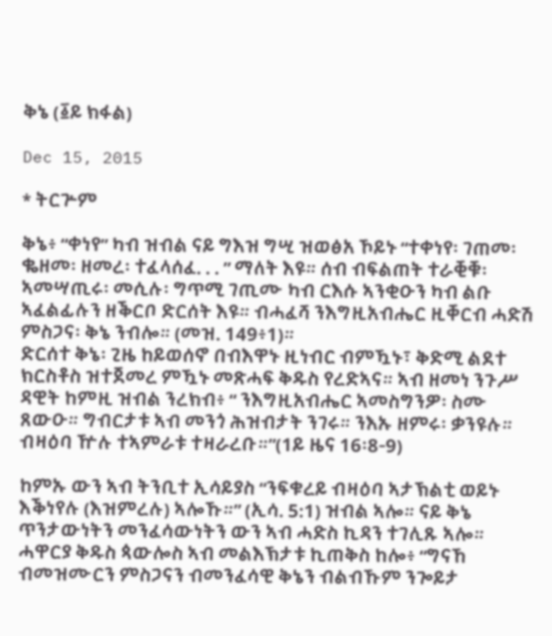ቅኔ (፩ይ ክፋል)

Dec 15, 2015

* ትርጕም

ቅኔ፥ “ቀነየ” ካብ ዝብል ናይ ግእዝ ግሢ ዝወፅአ ኾይኑ “ተቀነየ፡ ገጠመ፡ ቈዘመ፡ ዘመረ፡ ተፈላሰፈ. . . ” ማለት እዩ። ሰብ ብፍልጠት ተራቒቑ፡ ኣመሣጢሩ፡ መሲሉ፡ ግጥሚ ገጢሙ ካብ ርእሱ ኣንቂዑን ካብ ልቡ ኣፈልፊሉን ዘቕርቦ ድርሰት እዩ። ብሓፈሻ ንእግዚአብሔር ዚቐርብ ሓድሽ ምስጋና፡ ቅኔ ንብሎ። (መዝ. 149፥1)።
ድርሰተ ቅኔ፡ ጊዜ ከይወሰኖ በብእዋኑ ዚነብር ብምዃኑ፣ ቅድሚ ልደተ ክርስቶስ ዝተጀመረ ምዃኑ መጽሓፍ ቅዱስ የረድኣና። ኣብ ዘመነ ንጉሥ ዳዊት ከምዚ ዝብል ንረክብ፥ “ ንእግዚአብሔር ኣመስግንዎ፡ ስሙ ጸውዑ። ግብርታቱ ኣብ መንጎ ሕዝብታት ንገሩ። ንእኡ ዘምሩ፡ ቃንዩሉ። ብዛዕባ ዅሉ ተኣምራቱ ተዛራረቡ።”(1ይ ዜና 16፡8-9)

ከምኡ ውን ኣብ ትንቢተ ኢሳይያስ “ንፍቁረይ ብዛዕባ ኣታኽልቲ ወይኑ እቕነየሉ (እዝምረሉ) ኣሎኹ።” (ኢሳ. 5:1) ዝብል ኣሎ። ናይ ቅኔ ጥንታውነትን መንፈሳውነትን ውን ኣብ ሓድስ ኪዳን ተገሊጹ ኣሎ። ሓዋርያ ቅዱስ ጳውሎስ ኣብ መልእኽታቱ ኪጠቅስ ከሎ፥ “ግናኸ ብመዝሙርን ምስጋናን ብመንፈሳዊ ቅኔን ብልብኹም ንጐይታ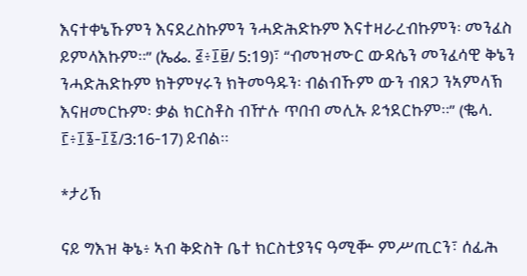እናተቀኔኹምን እናደረስኩምን ንሓድሕድኩም እናተዛራረብኩምን፡ መንፈስ ይምላእኩም።” (ኤፌ. ፭፥፲፱/ 5:19)፣ “ብመዝሙር ውዳሴን መንፈሳዊ ቅኔን ንሓድሕድኩም ክትምሃሩን ክትመዓዱን፡ ብልብኹም ውን ብጸጋ ንኣምላኽ እናዘመርኩም፡ ቃል ክርስቶስ ብዅሉ ጥበብ መሊኡ ይኅደርኩም።” (ቈላ. ፫፥፲፮-፲፯/3:16-17) ይብል።

*ታሪኽ

ናይ ግእዝ ቅኔ፥ ኣብ ቅድስት ቤተ ክርስቲያንና ዓሚቝ ምሥጢርን፣ ሰፊሕ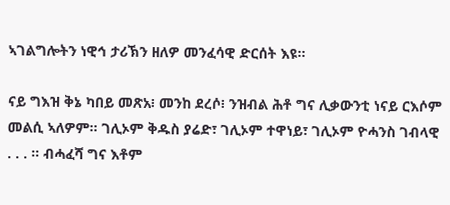ኣገልግሎትን ነዊኅ ታሪኽን ዘለዎ መንፈሳዊ ድርሰት እዩ።

ናይ ግእዝ ቅኔ ካበይ መጽአ፧ መንከ ደረሶ፧ ንዝብል ሕቶ ግና ሊቃውንቲ ነናይ ርእሶም መልሲ ኣለዎም። ገሊኦም ቅዱስ ያሬድ፣ ገሊኦም ተዋነይ፣ ገሊኦም ዮሓንስ ገብላዊ . . . ። ብሓፈሻ ግና እቶም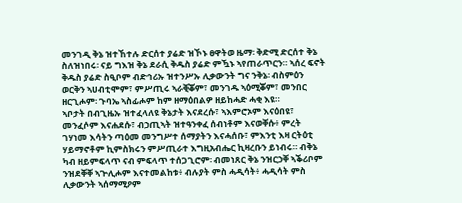መንገዲ ቅኔ ዝተኸተሉ ድርሰተ ያሬድ ዝኾኑ ፀዋትወ ዜማ፡ ቅድሚ ድርሰተ ቅኔ ስለዝነበሩ፡ ናይ ግእዝ ቅኔ ደራሲ ቅዱስ ያሬድ ምዃኑ ኣየጠራጥርን። ኣሰረ ፍኖት ቅዱስ ያሬድ ስዒቦም ብድኅሪኡ ዝተንሥኡ ሊቃውንት ግና ንቅኔ፡ ብስምዕን ወርቅን ኣሀብቲሞም፣ ምሥጢሩ ኣራቒቖም፣ መንገዱ ኣዕሚቖም፣ መንበር ዘርጊሖም፡ ጉባኤ ኣስፊሖም ከም ዘማዕበልዎ ዘይከሓድ ሓቂ እዩ።
ኣቦታት በብጊዜኡ ዝተፈላለዩ ቅኔታት እናደረሱ፣ ኣእምሮኦም እናዕበዩ፣ መንፈሶም እናሐደሱ፣ ብኃጢኣት ዝተዓንቀፈ ሰብነቶም እናወቐሱ፥ ምረት ገሃነመ እሳትን ጣዕመ መንግሥተ ሰማያትን እናሓሰቡ፣ ምእንቲ እዛ ርትዕቲ ሃይማኖቶም ኪምስክሩን ምሥጢራተ እግዚአብሔር ኪዛረቡን ይነብሩ። ብቅኔ ካብ ዘይምፍላጥ ናብ ምፍላጥ ተሰጋጊሮም፡ ብመነጸር ቅኔ ንዝርኃቐ ኣቕሪቦም ንዝደቐቐ ኣጕሊሖም እናተመልከቱ፥ ብሉያት ምስ ሓዲሳት፥ ሓዲሳት ምስ ሊቃውንት ኣሰማሚዖም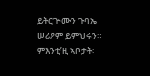ይትርጕሙን ጉባኤ ሠሪዖም ይምህሩን። ምእንቲ’ዚ ኣቦታት፡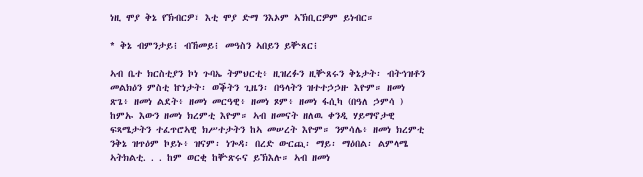ነዚ ሞያ ቅኔ የኽብርዎ፣ እቲ ሞያ ድማ ንእኦም ኣኽቢርዎም ይነብር።

* ቅኔ ብምንታይ፧ ብኸመይ፧ መዓስን ኣበይን ይቝጸር፧

ኣብ ቤተ ክርስቲያን ኮነ ጉባኤ ትምህርቲ፥ ዚዝረፉን ዚቝጸሩን ቅኔታት፡ ብትኅዝቶን መልክዕን ምስቲ ኵነታት፡ ወቕትን ጊዜን፡ በዓላትን ዝተተኃኃዙ እዮም። ዘመነ ጽጌ፥ ዘመነ ልደት፥ ዘመነ መርዓዊ፥ ዘመነ ጾም፥ ዘመነ ፋሲካ (በዓለ ኃምሳ ) ከምኡ እውን ዘመነ ክረምቲ እዮም። ኣብ ዘመናት ዘለዉ ቀንዲ ሃይማኖታዊ ፍጻሜታትን ተፈጥሮኣዊ ክሥተታትን ከኣ መሠረት እዮም። ንምሳሌ፥ ዘመነ ክረምቲ ንቅኔ ዝጥዕም ኮይኑ፥ ዝናም፡ ነጐዳ፡ በረድ ውርጪ፡ ማይ፡ ማዕበል፡ ልምላሜ ኣትክልቲ. . . ከም ወርቂ ከቝጽሩና ይኽእሉ። ኣብ ዘመነ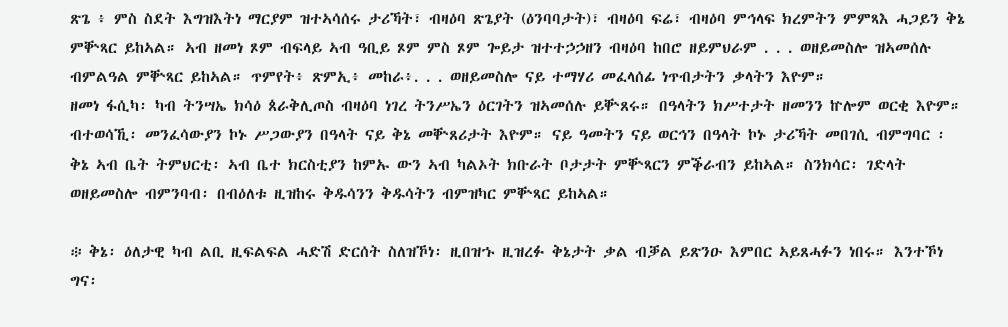ጽጌ ፥ ምስ ስደት እግዝእትነ ማርያም ዝተኣሳሰሩ ታሪኻት፣ ብዛዕባ ጽጌያት (ዕንባባታት)፣ ብዛዕባ ፍሬ፣ ብዛዕባ ምኅላፍ ክረምትን ምምጻእ ሓጋይን ቅኔ ምቝጻር ይከኣል። ኣብ ዘመነ ጾም ብፍላይ ኣብ ዓቢይ ጾም ምስ ጾም ጐይታ ዝተተኃኃዘን ብዛዕባ ከበሮ ዘይምህራም . . . ወዘይመስሎ ዝኣመሰሉ ብምልዓል ምቝጻር ይከኣል። ጥምየት፥ ጽምኢ፥ መከራ፥. . . ወዘይመስሎ ናይ ተማሃሪ መፈላሰፊ ነጥብታትን ቃላትን እዮም።
ዘመነ ፋሲካ፡ ካብ ትንሣኤ ክሳዕ ጰራቅሊጦስ ብዛዕባ ነገረ ትንሥኤን ዕርገትን ዝኣመሰሉ ይቝጸሩ። በዓላትን ክሥተታት ዘመንን ኵሎም ወርቂ እዮም።
ብተወሳኺ፡ መንፈሳውያን ኮኑ ሥጋውያን በዓላት ናይ ቅኔ መቝጸሪታት እዮም። ናይ ዓመትን ናይ ወርኅን በዓላት ኮኑ ታሪኻት መበገሲ ብምግባር ፡ ቅኔ ኣብ ቤት ትምህርቲ፡ ኣብ ቤተ ክርስቲያን ከምኡ ውን ኣብ ካልኦት ክቡራት ቦታታት ምቝጻርን ምቕራብን ይከኣል። ስንክሳር፡ ገድላት ወዘይመስሎ ብምንባብ፡ በብዕለቱ ዚዝከሩ ቅዱሳንን ቅዱሳትን ብምዝካር ምቝጻር ይከኣል።

፨ ቅኔ፡ ዕለታዊ ካብ ልቢ ዚፍልፍል ሓድሽ ድርሰት ስለዝኾነ፡ ዚበዝኁ ዚዝረፉ ቅኔታት ቃል ብቓል ይጽንዑ እምበር ኣይጸሓፉን ነበሩ። እንተኾነ ግና፡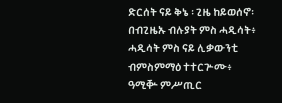ድርሰት ናይ ቅኔ ፡ ጊዜ ከይወሰኖ፡ በብጊዜኡ ብሉያት ምስ ሓዲሳት፥ ሓዲሳት ምስ ናይ ሊቃውንቲ ብምስምማዕ ተተርጕሙ፥ ዓሚቝ ምሥጢር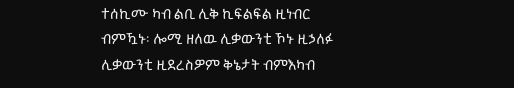ተሰኪሙ ካብ ልቢ ሊቅ ኪፍልፍል ዚነብር ብምዃኑ፡ ሎሚ ዘለዉ ሊቃውንቲ ኾኑ ዚኃለፉ ሊቃውንቲ ዚደረስዎም ቅኔታት ብምእካብ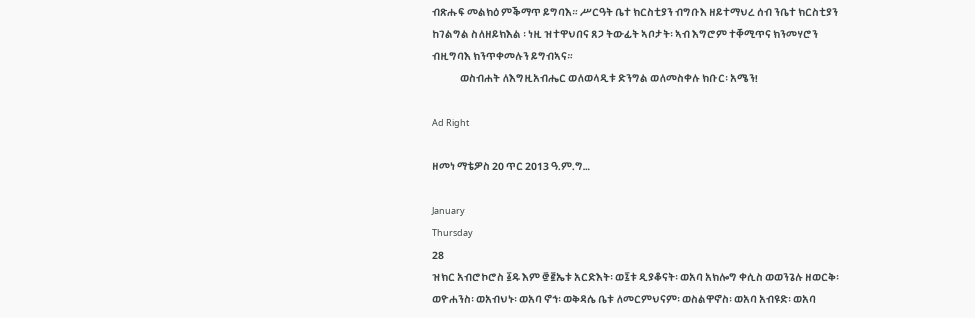ብጽሑፍ መልክዕ ምቕማጥ ይግባእ። ሥርዓት ቤተ ክርስቲያን ብግቡእ ዘይተማህረ ሰብ ንቤተ ክርስቲያን ከገልግል ስለዘይክእል ፡ ነዚ ዝተዋህበና ጸጋ ትውፊት ኣቦታት፡ ኣብ እግሮም ተቐሚጥና ክንመሃሮን ብዚግባእ ክንጥቀመሉን ይግብኣና።
              ወስብሐት ለእግዚአብሔር ወለወላዲቱ ድንግል ወለመስቀሉ ክቡር፡ አሜን!

Ad Right

ዘመነ ማቴዎስ 20 ጥር 2013 ዓ.ም.ግ…

January
Thursday
28
ዝክር አብሮኮሮስ ፩ዱ እም ፸፪ኤቱ አርድእት፡ ወ፯ቱ ዲያቆናት፡ ወአባ አክሎግ ቀሲስ ወወንጌሉ ዘወርቅ፡ ወዮሐንስ፡ ወአብህኑ፡ ወአባ ኖኅ፡ ወቅዳሴ ቤቱ ለመርምህናም፡ ወስልዋኖስ፡ ወአባ አብዩድ፡ ወአባ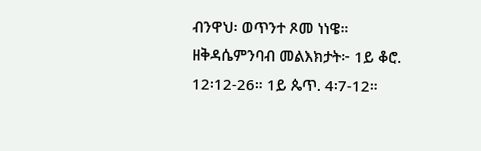ብንዋህ፡ ወጥንተ ጾመ ነነዌ። ዘቅዳሴምንባብ መልእክታት፦ 1ይ ቆሮ. 12፡12-26። 1ይ ጴጥ. 4፡7-12።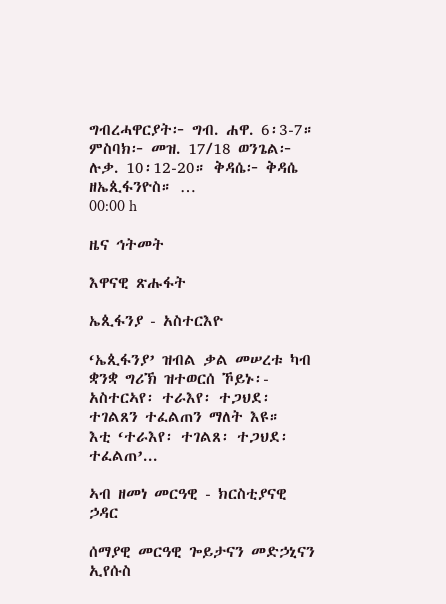ግብረሓዋርያት፦ ግብ. ሐዋ. 6፡3-7። ምስባክ፦ መዝ. 17/18 ወንጌል፦ ሉቃ. 10፡12-20። ቅዳሴ፦ ቅዳሴ ዘኤጲፋንዮስ። …
00:00 h

ዜና ኅትመት

እዋናዊ ጽሑፋት

ኤጲፋንያ - አስተርእዮ

‘ኤጲፋንያ’ ዝብል ቃል መሠረቱ ካብ ቋንቋ ግሪኽ ዝተወርሰ ኾይኑ፡- አስተርኣየ፡ ተራእየ፡ ተጋህደ፡ ተገልጸን ተፈልጠን ማለት እዩ።  እቲ ‘ተራእየ፡ ተገልጸ፡ ተጋህደ፡ ተፈልጠ’...

ኣብ ዘመነ መርዓዊ - ክርስቲያናዊ ኃዳር

ሰማያዊ መርዓዊ ጐይታናን መድኃኒናን ኢየሱስ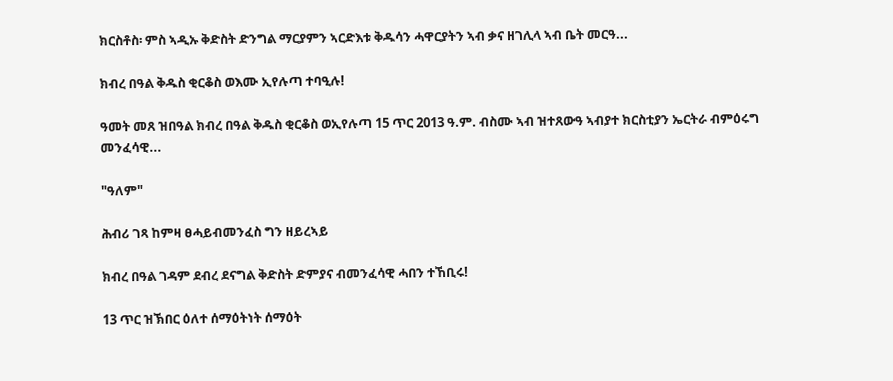ክርስቶስ፡ ምስ ኣዲኡ ቅድስት ድንግል ማርያምን ኣርድእቱ ቅዱሳን ሓዋርያትን ኣብ ቃና ዘገሊላ ኣብ ቤት መርዓ...

ክብረ በዓል ቅዱስ ቂርቆስ ወእሙ ኢየሉጣ ተባዒሉ!

ዓመት መጸ ዝበዓል ክብረ በዓል ቅዱስ ቂርቆስ ወኢየሉጣ 15 ጥር 2013 ዓ.ም. ብስሙ ኣብ ዝተጸውዓ ኣብያተ ክርስቲያን ኤርትራ ብምዕሩግ መንፈሳዊ...

"ዓለም"

ሕብሪ ገጻ ከምዛ ፀሓይብመንፈስ ግን ዘይረኣይ

ክብረ በዓል ገዳም ደብረ ደናግል ቅድስት ድምያና ብመንፈሳዊ ሓበን ተኸቢሩ!

13 ጥር ዝኽበር ዕለተ ሰማዕትነት ሰማዕት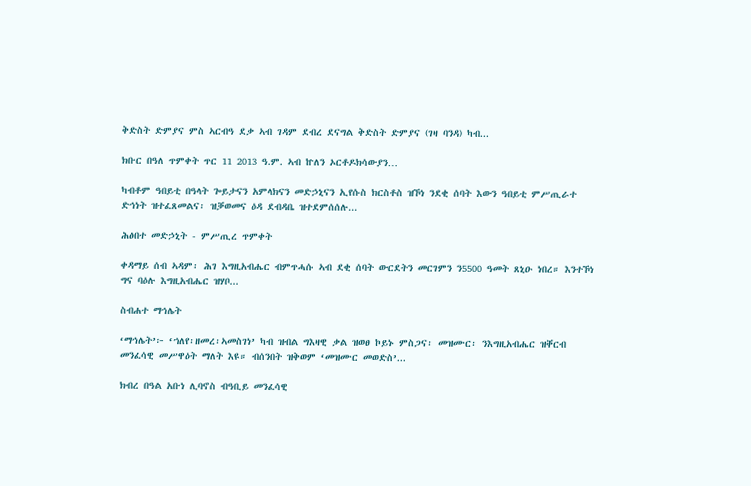ቅድስት ድምያና ምስ ኣርብዓ ደቃ ኣብ ገዳም ደብረ ደናግል ቅድስት ድምያና (ገዛ ባንዳ) ካብ...

ክቡር በዓለ ጥምቀት ጥር 11 2013 ዓ.ም. ኣብ ኵለን ኦርቶዶክሳውያን…

ካብቶም ዓበይቲ በዓላት ጐይታናን አምላክናን መድኃኒናን ኢየሱስ ክርስቶስ ዝኾነ ንደቂ ሰባት እውን ዓበይቲ ምሥጢራተ ድኅነት ዝተፈጸመልና፡ ዝቓወመና ዕዳ ደብዳቤ ዝተደምሰሰሉ...

ሕፅበተ መድኃኒት - ምሥጢረ ጥምቀት

ቀዳማይ ሰብ ኣዳም፡ ሕገ እግዚአብሔር ብምጥሓሱ ኣብ ደቂ ሰባት ውርደትን መርገምን ን5500 ዓመት ጸኒዑ ነበረ። እንተኾነ ግና ባዕሉ እግዚአብሔር ዝሃቦ...

ስብሐተ ማኅሌት

‘ማኅሌት’፦ ‘ኀለየ፡ዘመረ፡ኣመስገነ’ ካብ ዝብል ግእዛዊ ቃል ዝወፀ ኮይኑ ምስጋና፡ መዝሙር፡ ንእግዚአብሔር ዝቐርብ መንፈሳዊ መሥዋዕት ማለት እዩ። ብሰንበት ዝቅወም ‘መዝሙር መወድስ’...

ክብረ በዓል አቡነ ሊባኖስ ብዓቢይ መንፈሳዊ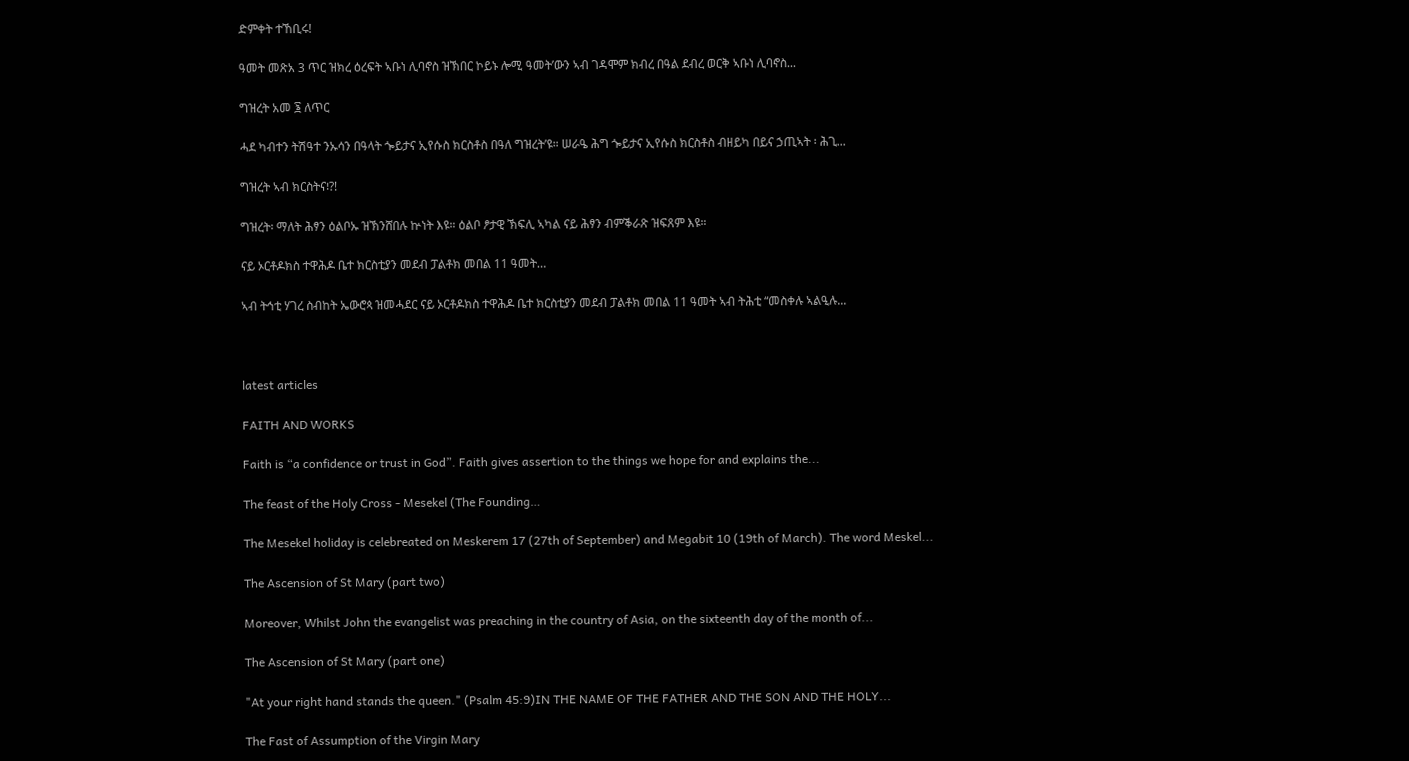ድምቀት ተኸቢሩ!

ዓመት መጽአ 3 ጥር ዝክረ ዕረፍት ኣቡነ ሊባኖስ ዝኽበር ኮይኑ ሎሚ ዓመት’ውን ኣብ ገዳሞም ክብረ በዓል ደብረ ወርቅ ኣቡነ ሊባኖስ...

ግዝረት አመ ፮ ለጥር

ሓደ ካብተን ትሽዓተ ንኡሳን በዓላት ጐይታና ኢየሱስ ክርስቶስ በዓለ ግዝረት’ዩ። ሠራዔ ሕግ ጐይታና ኢየሱስ ክርስቶስ ብዘይካ በይና ኃጢኣት ፡ ሕጊ...

ግዝረት ኣብ ክርስትና፧?!

ግዝረት፡ ማለት ሕፃን ዕልቦኡ ዝኽንሸበሉ ኵነት እዩ። ዕልቦ ፆታዊ ኽፍሊ ኣካል ናይ ሕፃን ብምቕራጽ ዝፍጸም እዩ።

ናይ ኦርቶዶክስ ተዋሕዶ ቤተ ክርስቲያን መደብ ፓልቶክ መበል 11 ዓመት…

ኣብ ትኅቲ ሃገረ ስብከት ኤውሮጳ ዝመሓደር ናይ ኦርቶዶክስ ተዋሕዶ ቤተ ክርስቲያን መደብ ፓልቶክ መበል 11 ዓመት ኣብ ትሕቲ “መስቀሉ ኣልዒሉ...



latest articles

FAITH AND WORKS

Faith is “a confidence or trust in God”. Faith gives assertion to the things we hope for and explains the...

The feast of the Holy Cross - Mesekel (The Founding…

The Mesekel holiday is celebreated on Meskerem 17 (27th of September) and Megabit 10 (19th of March). The word Meskel...

The Ascension of St Mary (part two)

Moreover, Whilst John the evangelist was preaching in the country of Asia, on the sixteenth day of the month of...

The Ascension of St Mary (part one)

"At your right hand stands the queen." (Psalm 45:9)IN THE NAME OF THE FATHER AND THE SON AND THE HOLY...

The Fast of Assumption of the Virgin Mary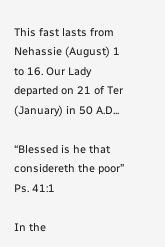This fast lasts from Nehassie (August) 1 to 16. Our Lady departed on 21 of Ter (January) in 50 A.D...

“Blessed is he that considereth the poor” Ps. 41:1

In the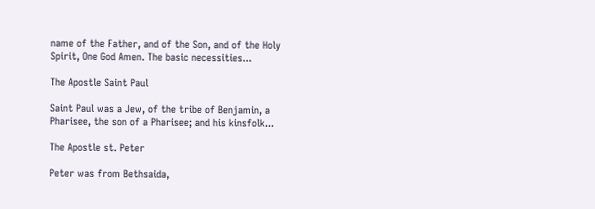name of the Father, and of the Son, and of the Holy Spirit, One God Amen. The basic necessities...

The Apostle Saint Paul

Saint Paul was a Jew, of the tribe of Benjamin, a Pharisee, the son of a Pharisee; and his kinsfolk...

The Apostle st. Peter

Peter was from Bethsaida,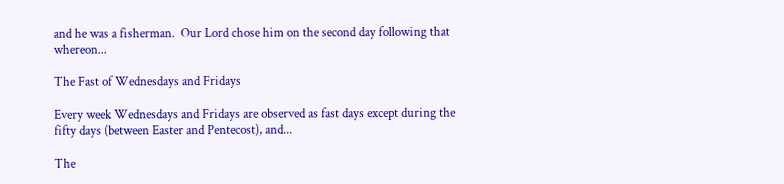and he was a fisherman.  Our Lord chose him on the second day following that whereon...

The Fast of Wednesdays and Fridays

Every week Wednesdays and Fridays are observed as fast days except during the fifty days (between Easter and Pentecost), and...

The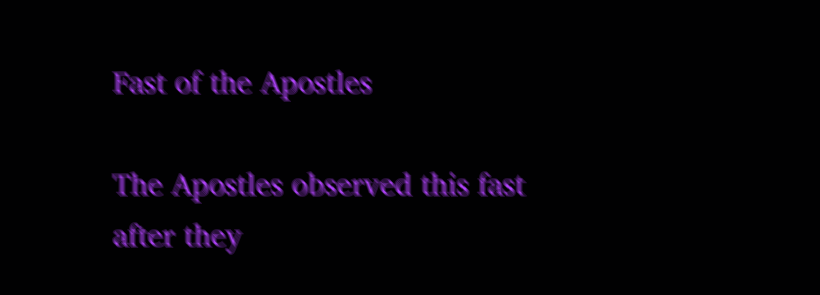Fast of the Apostles

The Apostles observed this fast after they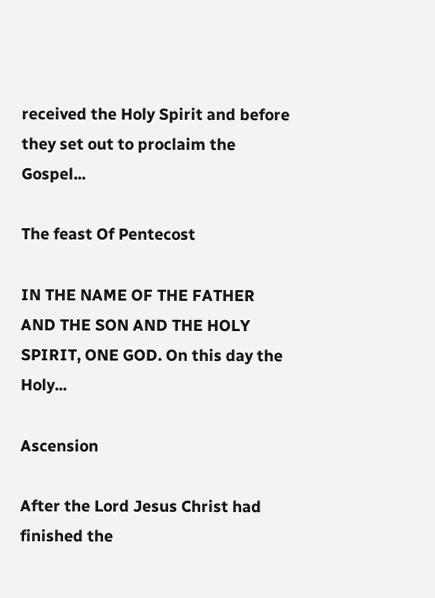received the Holy Spirit and before they set out to proclaim the Gospel...

The feast Of Pentecost

IN THE NAME OF THE FATHER AND THE SON AND THE HOLY SPIRIT, ONE GOD. On this day the Holy...

Ascension

After the Lord Jesus Christ had finished the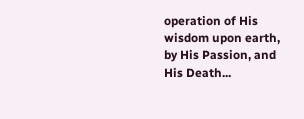operation of His wisdom upon earth, by His Passion, and His Death...